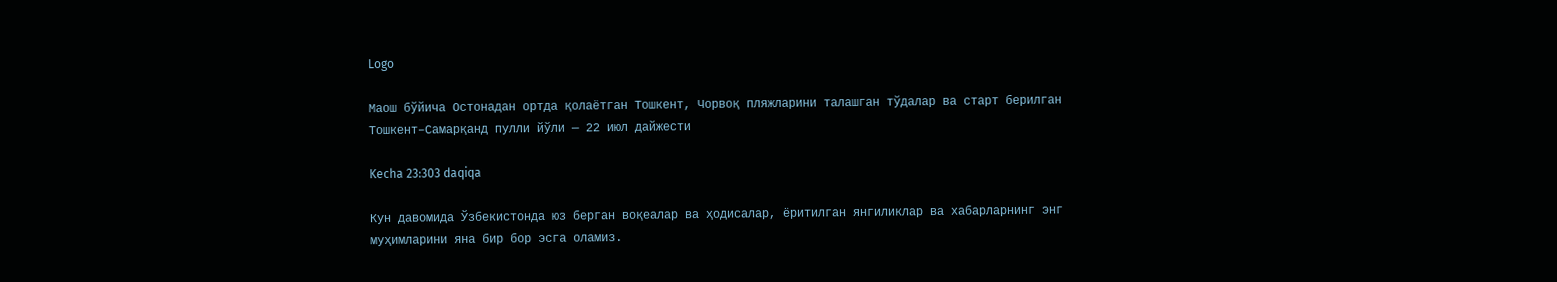Logo

Маош бўйича Остонадан ортда қолаётган Тошкент, Чорвоқ пляжларини талашган тўдалар ва старт берилган Тошкент–Самарқанд пулли йўли — 22 июл дайжести

Kecha 23:303 daqiqa

Кун давомида Ўзбекистонда юз берган воқеалар ва ҳодисалар, ёритилган янгиликлар ва хабарларнинг энг муҳимларини яна бир бор эсга оламиз.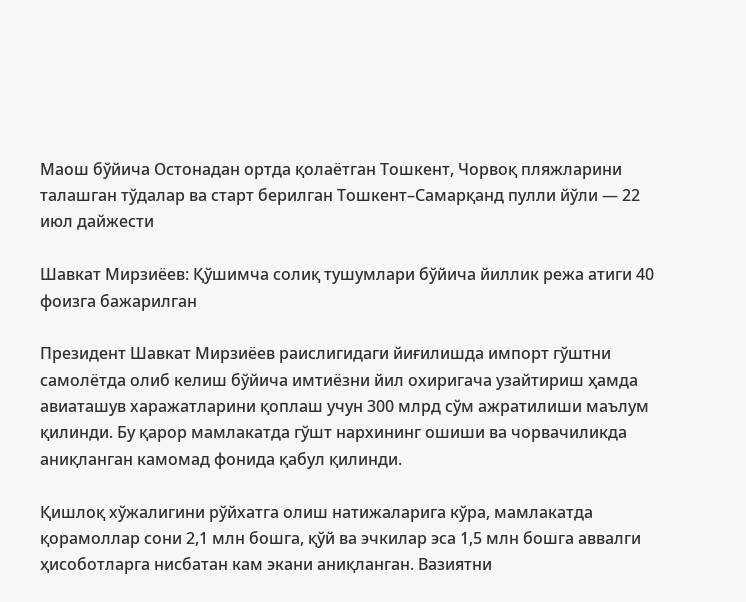Маош бўйича Остонадан ортда қолаётган Тошкент, Чорвоқ пляжларини талашган тўдалар ва старт берилган Тошкент–Самарқанд пулли йўли — 22 июл дайжести

Шавкат Мирзиёев: Қўшимча солиқ тушумлари бўйича йиллик режа атиги 40 фоизга бажарилган

Президент Шавкат Мирзиёев раислигидаги йиғилишда импорт гўштни самолётда олиб келиш бўйича имтиёзни йил охиригача узайтириш ҳамда авиаташув харажатларини қоплаш учун 300 млрд сўм ажратилиши маълум қилинди. Бу қарор мамлакатда гўшт нархининг ошиши ва чорвачиликда аниқланган камомад фонида қабул қилинди.

Қишлоқ хўжалигини рўйхатга олиш натижаларига кўра, мамлакатда қорамоллар сони 2,1 млн бошга, қўй ва эчкилар эса 1,5 млн бошга аввалги ҳисоботларга нисбатан кам экани аниқланган. Вазиятни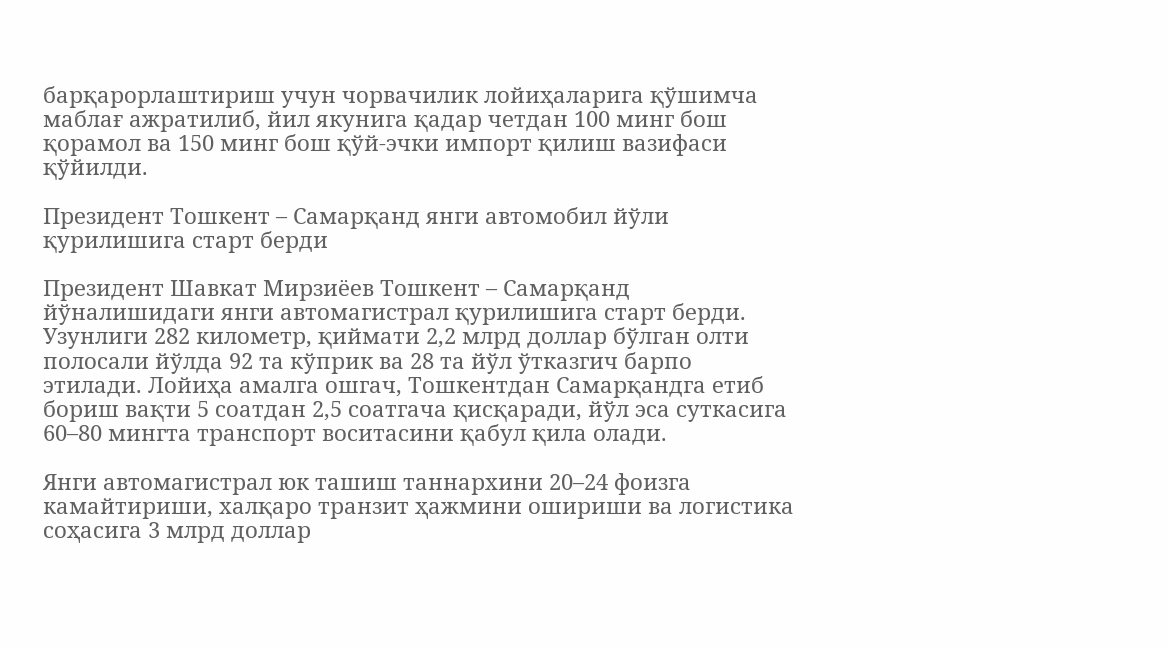барқарорлаштириш учун чорвачилик лойиҳаларига қўшимча маблағ ажратилиб, йил якунига қадар четдан 100 минг бош қорамол ва 150 минг бош қўй-эчки импорт қилиш вазифаси қўйилди.

Президент Тошкент – Самарқанд янги автомобил йўли қурилишига старт берди

Президент Шавкат Мирзиёев Тошкент – Самарқанд йўналишидаги янги автомагистрал қурилишига старт берди. Узунлиги 282 километр, қиймати 2,2 млрд доллар бўлган олти полосали йўлда 92 та кўприк ва 28 та йўл ўтказгич барпо этилади. Лойиҳа амалга ошгач, Тошкентдан Самарқандга етиб бориш вақти 5 соатдан 2,5 соатгача қисқаради, йўл эса суткасига 60–80 мингта транспорт воситасини қабул қила олади.

Янги автомагистрал юк ташиш таннархини 20–24 фоизга камайтириши, халқаро транзит ҳажмини ошириши ва логистика соҳасига 3 млрд доллар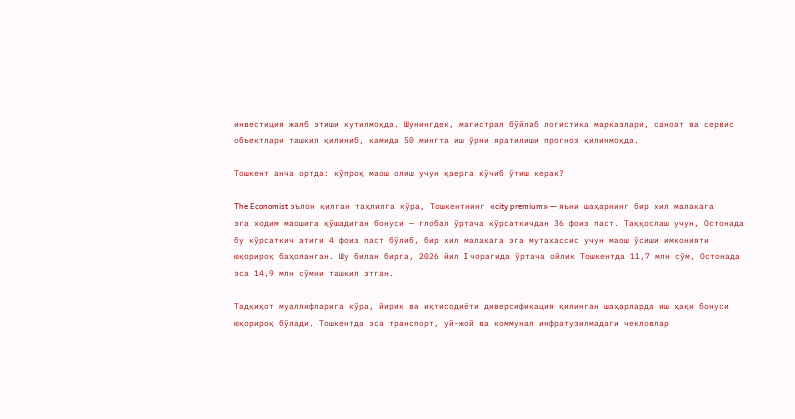инвестиция жалб этиши кутилмоқда. Шунингдек, магистрал бўйлаб логистика марказлари, саноат ва сервис объектлари ташкил қилиниб, камида 50 мингта иш ўрни яратилиши прогноз қилинмоқда.

Тошкент анча ортда: кўпроқ маош олиш учун қаерга кўчиб ўтиш керак?

The Economist эълон қилган таҳлилга кўра, Тошкентнинг «city premium» — яъни шаҳарнинг бир хил малакага эга ходим маошига қўшадиган бонуси — глобал ўртача кўрсаткичдан 36 фоиз паст. Таққослаш учун, Остонада бу кўрсаткич атиги 4 фоиз паст бўлиб, бир хил малакага эга мутахассис учун маош ўсиши имконияти юқорироқ баҳоланган. Шу билан бирга, 2026 йил I чорагида ўртача ойлик Тошкентда 11,7 млн сўм, Остонада эса 14,9 млн сўмни ташкил этган.

Тадқиқот муаллифларига кўра, йирик ва иқтисодиёти диверсификация қилинган шаҳарларда иш ҳақи бонуси юқорироқ бўлади. Тошкентда эса транспорт, уй-жой ва коммунал инфратузилмадаги чекловлар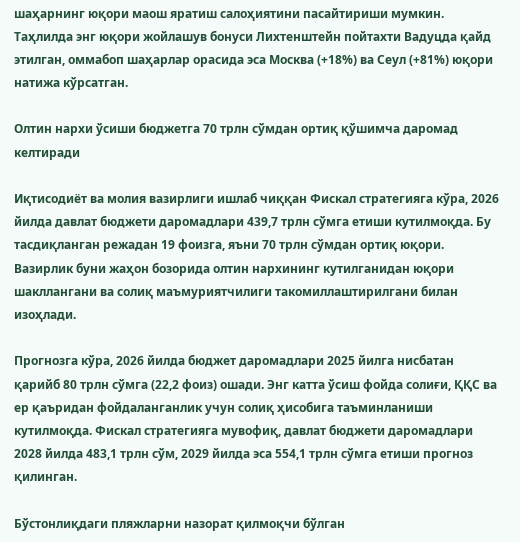шаҳарнинг юқори маош яратиш салоҳиятини пасайтириши мумкин. Таҳлилда энг юқори жойлашув бонуси Лихтенштейн пойтахти Вадуцда қайд этилган, оммабоп шаҳарлар орасида эса Москва (+18%) ва Сеул (+81%) юқори натижа кўрсатган.

Олтин нархи ўсиши бюджетга 70 трлн сўмдан ортиқ қўшимча даромад келтиради

Иқтисодиёт ва молия вазирлиги ишлаб чиққан Фискал стратегияга кўра, 2026 йилда давлат бюджети даромадлари 439,7 трлн сўмга етиши кутилмоқда. Бу тасдиқланган режадан 19 фоизга, яъни 70 трлн сўмдан ортиқ юқори. Вазирлик буни жаҳон бозорида олтин нархининг кутилганидан юқори шакллангани ва солиқ маъмуриятчилиги такомиллаштирилгани билан изоҳлади.

Прогнозга кўра, 2026 йилда бюджет даромадлари 2025 йилга нисбатан қарийб 80 трлн сўмга (22,2 фоиз) ошади. Энг катта ўсиш фойда солиғи, ҚҚС ва ер қаъридан фойдаланганлик учун солиқ ҳисобига таъминланиши кутилмоқда. Фискал стратегияга мувофиқ, давлат бюджети даромадлари 2028 йилда 483,1 трлн сўм, 2029 йилда эса 554,1 трлн сўмга етиши прогноз қилинган.

Бўстонлиқдаги пляжларни назорат қилмоқчи бўлган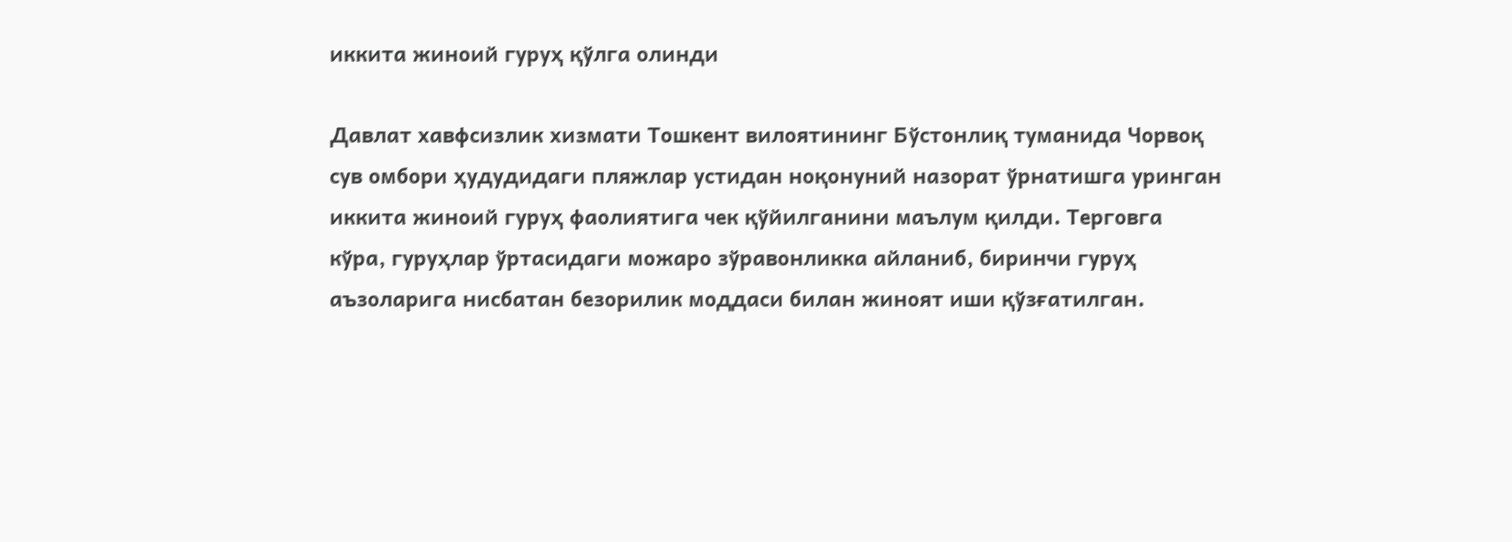иккита жиноий гуруҳ қўлга олинди

Давлат хавфсизлик хизмати Тошкент вилоятининг Бўстонлиқ туманида Чорвоқ сув омбори ҳудудидаги пляжлар устидан ноқонуний назорат ўрнатишга уринган иккита жиноий гуруҳ фаолиятига чек қўйилганини маълум қилди. Терговга кўра, гуруҳлар ўртасидаги можаро зўравонликка айланиб, биринчи гуруҳ аъзоларига нисбатан безорилик моддаси билан жиноят иши қўзғатилган.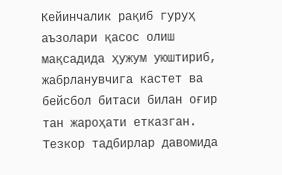Кейинчалик рақиб гуруҳ аъзолари қасос олиш мақсадида ҳужум уюштириб, жабрланувчига кастет ва бейсбол битаси билан оғир тан жароҳати етказган. Тезкор тадбирлар давомида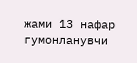жами 13 нафар гумонланувчи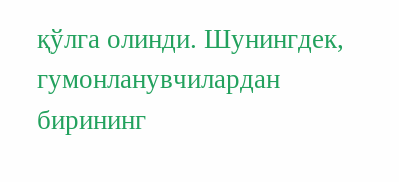қўлга олинди. Шунингдек, гумонланувчилардан бирининг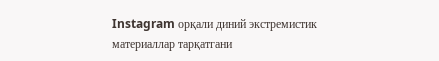Instagram орқали диний экстремистик материаллар тарқатгани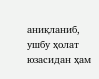аниқланиб, ушбу ҳолат юзасидан ҳам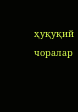ҳуқуқий чоралар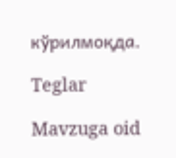кўрилмоқда.

Teglar

Mavzuga oid